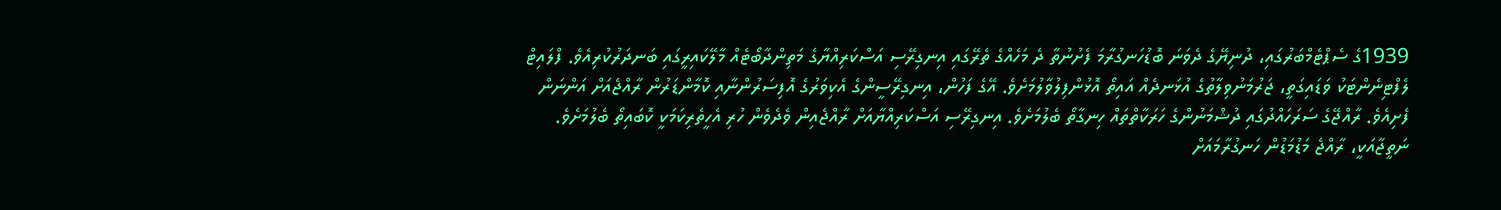1939ގެ ސެޕްޓެމްބަރުގައި، ދުނިޔޭގެ ދެވަނަ ބޮޑުހަނގުރާމަ ފެށުނުތާ ދެ މަހެއްގެ ތެރޭގައި އިނގިރޭސި އަސްކަރިއްޔާގެ މަތިންދާބޯޓެއް މާލޭކައިރީގައި ބަނދަރުކުރިއެވެ. ފްލައިޓް ލެފްޓިނެންޓަކު ވަޑައިގަތީ، ޖަރުމަނުވިލާތުގެ އުޅަނދެއް އައިތޯ އޮޅުންފިލުވާލުމަށެވެ. އޭގެ ފަހުން، އިނގިރޭސީންގެ އެކިވަރުގެ އޮފިސަރުންނާއި ކޮމާންޑަރުން ރާއްޖެއަށް އަންނަން ފެށިއެވެ. ރާއްޖޭގެ ސަރަހައްދުގައި ދުޝްމަނުންގެ ހަރަކާތްތައް ހިނގާތޯ ބެލުމަށެވެ. އިނގިރޭސި އަސްކަރިއްޔާއަށް ރާއްޖެއިން ވެދެވެން ހުރި އެހީތެރިކަމަކީ ކޮބައިތޯ ބެލުމަށެވެ. ނަތީޖާއަކީ، ރާއްޖެ މަޑުމަޑުން ހަނގުރާމައަށް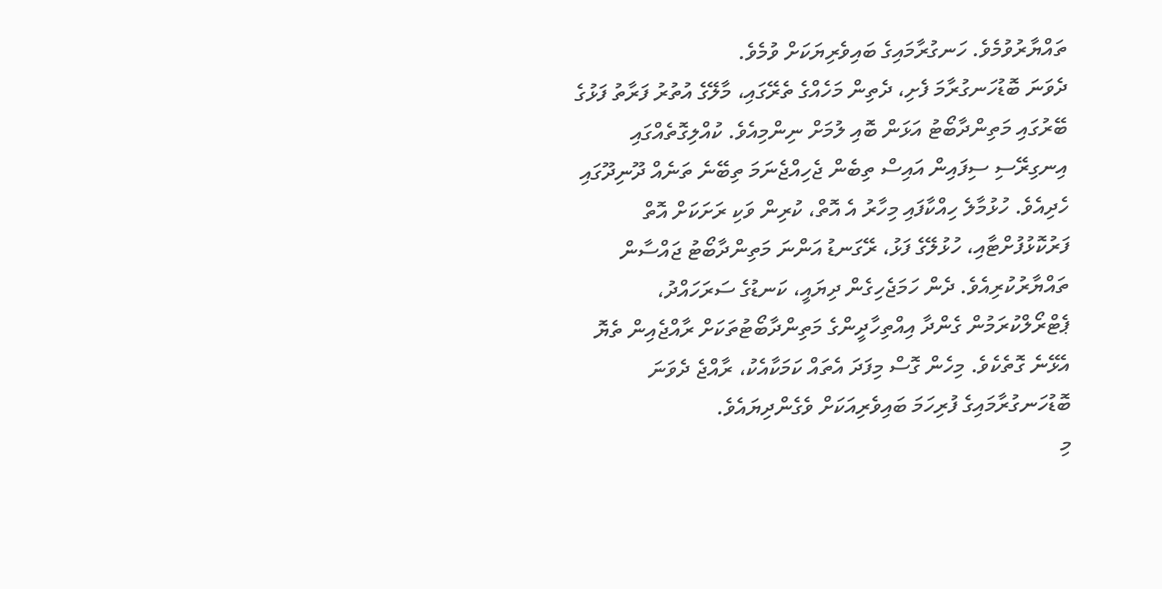ތައްޔާރުވުމެވެ. ހަނގުރާމައިގެ ބައިވެރިޔަކަށް ވުމެވެ.
ދެވަނަ ބޮޑުހަނގުރާމަ ފެށި، ދެތިން މަހެއްގެ ތެރޭގައި، މާލޭގެ އުތުރު ފަރާތު ފަޅުގެ ބޭރުގައި މަތިންދާބޯޓު އަޅަން ބޮއި ލުމަށް ނިންމިއެވެ. ކުއްލިގޮތެއްގައި އިނގިރޭސި ސިފައިން އައިސް ތިބެން ޖެހިއްޖެނަމަ ތިބޭނެ ތަނެއް ދޫނިދޫގައި ހެދިއެވެ. ހުޅުމާލެ ހިއްކާފައި މިހާރު އެ އޮތް، ކުރިން ވަކި ރަށަކަށް އޮތް ފަރުކޮޅުފުށްޓާއި، ހުޅުލޭގެ ފަޅު، ރޭގަނޑު އަންނަ މަތިންދާބޯޓު ޖައްސާން ތައްޔާރުކުރިއެވެ. ދެން ހަމަޖެހިގެން ދިޔައީ، ކަނޑުގެ ސަރަހައްދު، ޕެޓްރޯލްކުރަމުން ގެންދާ އިއްތިހާދީންގެ މަތިންދާބޯޓުތަކަށް ރާއްޖެއިން ތެޔޮ އެޅޭނެ ގޮތެކެވެ. މިހެން ގޮސް މިފަދަ އެތައް ކަމަކާއެކު، ރާއްޖެ ދެވަނަ ބޮޑުހަނގުރާމައިގެ ފުރިހަމަ ބައިވެރިއަކަށް ވެގެންދިޔައެވެ.
މި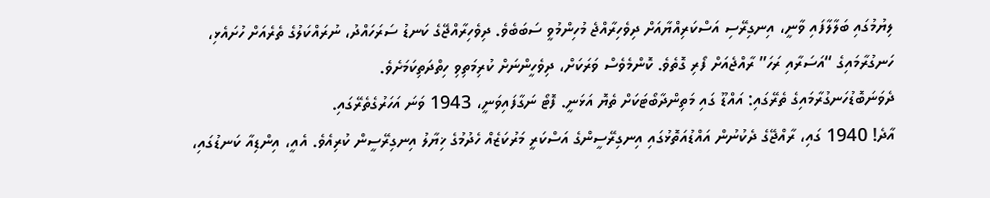ލިޔުމުގައި ބަލާލާފައި ވާނީ، އިނގިރޭސި އަސްކަރިއްޔާއަށް ދިވެހިރާއްޖެ މުހިންމުވީ ސަބަބެވެ. ދިވެހިރާއްޖޭގެ ކަނޑު ސަރަހައްދު، ނުރައްކަލުގެ ތެރެއަށް ހުށައެޅި، ހަނގުރާމައިގެ “އަސަރާއި ރަހަ” ރާއްޖެއަށް ފޯރި ގޮތެވެ. ކޮންމެވެސް ވަރަކަށް، ދިވެހީންނަށް ކުރިމަތިވި ހިތްދަތިކަމަށެވެ.
ދެވަނަބޮޑުހަނގުރާމައިގެ ތެރޭގައި: އައްޑޫ ގައި މަތިންދާބޯޓަކަށް ތެޔޮ އަޅަނީ. ފޮޓޯ ނަގާފައިވަނީ، 1943 ވަނަ އަހަރުގެތެރޭގައި.
އާދެ! 1940 ގައި، ރާއްޖޭގެ ދެކުނުން އައްޑުއަތޮޅުގައި އިނގިރޭސީންގެ އަސްކަރީ މަރުކަޒެއް ހެދުމުގެ ޚިޔާލު އިނގިރޭސީން ކުރިއެވެ. އެއީ، އިންޑިއާ ކަނޑުގައި،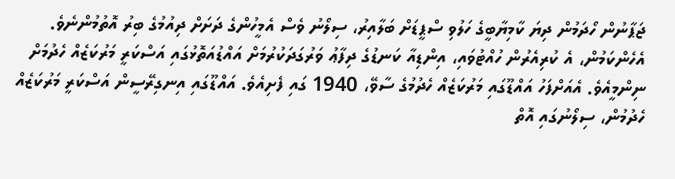ޖަޕާނުން ހޯދަމުން ދިޔަ ކާމިޔާބީގެ ހަލުވި ސްޕީޑަށް ބަލާއިރު، ސިލޯނު ވެސް އެމީހުންގެ ދަށަށް ދިއުމުގެ ބިރު އޮތުމުންނެވެ. އެހެންކަމުން، އެ ކުރިއެރުން ހުއްޓުވައި، އިންޑިއާ ކަނޑުގެ ދިފާޢު ވަރުގަދަކުރުމަށް އައްޑުއަތޮޅުގައި އަސްކަރީ މަރުކަޒެއް ހެދުމަށް ނިންމީއެވެ. އެއަށްފަހު އައްޑޫގައި މަރުކަޒެއް ހެދުމުގެ ސާވޭ، 1940 ގައި ފެށިއެވެ. އައްޑޫގައި އިނގިރޭސީން އަސްކަރީ މަރުކަޒެއް ހެދުމުން، ސިލޯނުގައި އޮތް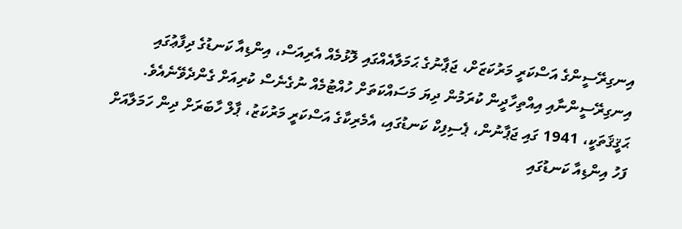އިނގިރޭސީންގެ އަސްކަރީ މަރުކަޒަށް، ޖަޕާނުގެ ޙަމަލާއެއްގައި ލޮޅުމެއް އެރިއަސް، އިންޑިއާ ކަނޑުގެ ދިފާޢުގައި އިނގިރޭސީންނާއި އިއްތިހާދީން ކުރަމުން ދިޔަ މަސައްކަތަށް ހުއްޓުމެއް ނުގެނެސް ކުރިއަށް ގެންދެވޭނެއެވެ.
ޙަޤީޤަތަކީ، 1941 ގައި ޖަޕާނުން، ޕެސިފިކް ކަނޑުގައި، އެމެރިކާގެ އަސްކަރީ މަރުކަޒު، ޕާލް ހާބަރަށް ދިން ހަމަލާއަށް ފަހު އިންޑިއާ ކަނޑުގައި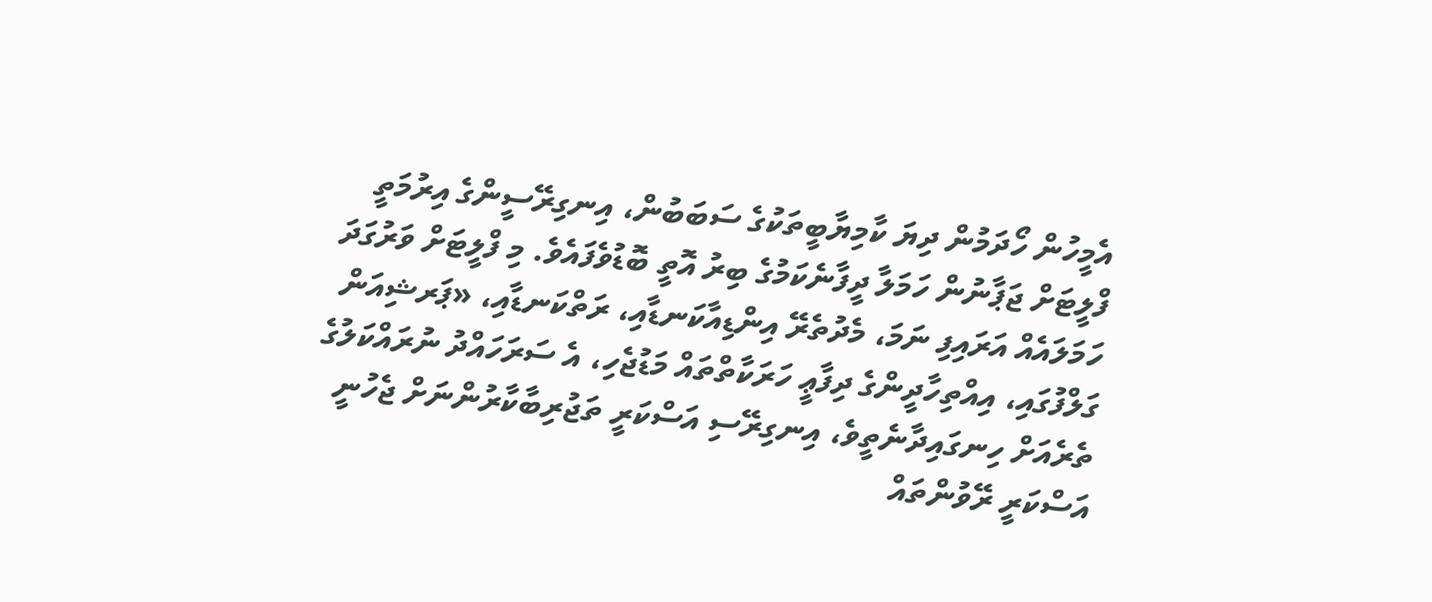އެމީހުން ހޯދަމުން ދިޔަ ކާމިޔާބީތަކުގެ ސަބަބުން، އިނގިރޭސީންގެ އިރުމަތީ ފްލީޓަށް ޖަޕާނުން ހަމަލާ ދީފާނެކަމުގެ ބިރު އޮތީ ބޮޑުވެފައެވެ. މި ފްލީޓަށް ވަރުގަދަ ހަމަލައެއް އަރައިފި ނަމަ، މެދުތެރޭ އިންޑިއާކަނޑާއި، ރަތްކަނޑާއި، «ޕަރޝިއަން ގަލްފުގައި، އިއްތިހާދީންގެ ދިފާޢީ ހަރަކާތްތައް މަޑުޖެހި، އެ ސަރަހައްދު ނުރައްކަލުގެ ތެރެއަށް ހިނގައިދާނެތީވެ، އިނގިރޭސި އަސްކަރީ ތަޖުރިބާކާރުންނަށް ޖެހުނީ އަސްކަރީ ރޭވުންތައް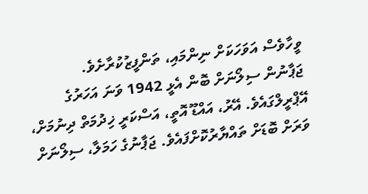ވީހާވެސް އަވަހަކަށް ނިންމައި، ތަންފީޒުކުރާށެވެ.
ޖަޕާނުން ސިލޯނަށް ބޮން އެޅީ 1942 ވަނަ އަހަރުގެ އޭޕްރީލްގައެވެ. އޭރު، އައްޑޫ އޮތީ، އަސްކަރީ ޚިދުމަތް ދިނުމަށް، ވަރަށް ބޮޑަށް ތައްޔާރުކޮށްފައެވެ. ޖަޕާނުގެ ހަމަލާ، ސިލޯނަށް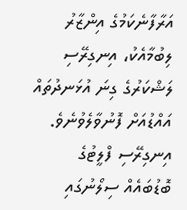އަރާފާނެކަމުގެ އިންޒާރު ލިބުމާއެކު، އިނގިރޭސި ލަޝްކަރުގެ ގިނަ އުޅަނދުތައް އައްޑުއަށް ފޮނުވާލެވުނެވެ. އިނގިރޭސި ފްލީޓުގެ ބޮޑުބައެއް ސިލޯނުގައި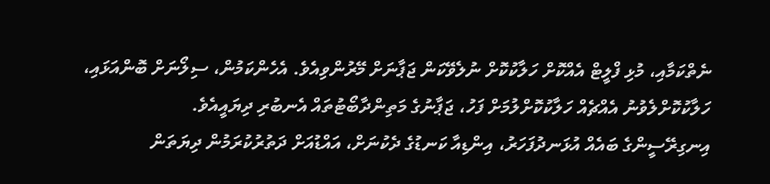ނެތްކަމާއި، މުޅި ފްލީޓް އެއްކޮށް ހަލާކުކޮށް ނުލެވޭކަން ޖަޕާނަށް މޭރުންވިއެވެ. އެހެންކަމުން، ސިލޯނަށް ބޮންއަޅައި، ހަލާކުކޮށްލެވުނު އެއްޗެއް ހަލާކުކޮށްލުމަށް ފަހު، ޖަޕާނުގެ މަތިންދާބޯޓުތައް އެނބުރި ދިޔައީއެވެ.
އިނގިރޭސީންގެ ބައެއް އުޅަނދުފަހަރު، އިންޑިއާ ކަނޑުގެ ދެކުނަށް، އައްޑުއަށް ދަތުރުކުރަމުން ދިޔަތަން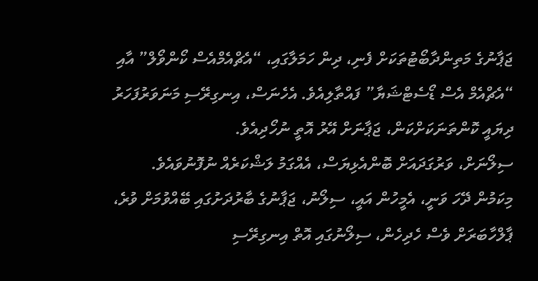ޖަޕާނުގެ މަތިންދާބޯޓުތަކަށް ފެނި، ދިން ހަމަލާގައި، “އެޗްއެމްއެސް ކޯންވޯލް” އާއި “އެޗްއެމް އެސް ޑޯސެޓްޝަޔާ” ފައްތާލިއެވެ. އެހެނަސް، އިނގިރޭސި މަނަވަރުފަހަރު ދިޔައީ ކޮންތަނަކަށްކަން، ޖަޕާނަށް އޭރު އޮތީ ނުހޯދިއެވެ.
ސިލޯނަށް، ވަރުގަދައަށް ބޮންއެޅިޔަސް، އެއްގަމު ލަޝްކަރެއް ނުފޮނުވައެވެ. މިކަމުން ދޭހަ ވަނީ، އެމީހުން އައީ، ސިލޯނު، ޖަޕާނުގެ ބާރުދަށުގައި ބޭއްވުމަށް ވުރެ، ޕާލްހާބަރަށް ވެސް ހެދިހެން، ސިލޯނުގައި އޮތް އިނގިރޭސި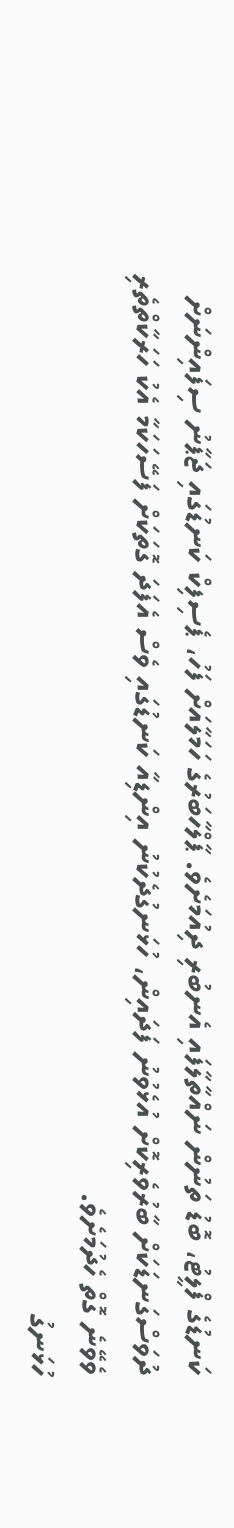ކަނޑުގެ ފްލީޓު، ބޮޑު ތަނުން ނައްތާލާފައި އެނބުރި ދިއުމަށެވެ. ޕާލްހާބަރުގެ ހަމަލާއަށް ފަހު، ޕެސިފިކް ކަނޑުގައި ޖަޕާނު ސިފައިންނަށް ދުވަސްގަނޑަކަށް ބާރުވެރިކޮށް އުޅެވުނު ފަދައިން، ހުޅަނގުދެކުނު އިންޑިއާ ކަނޑުގައި ވެސް އެފަދަ ގޮތަކަށް ފަސޭހަކަމާ އެކު ހަރަކާތްތެރި ވެވޭނެ ގޮތް ހެދުމަށެވެ.
ހުޅަނގު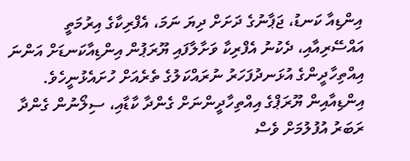އިންޑިއާ ކަނޑު، ޖަޕާނުގެ ދަށަށް ދިޔަ ނަމަ، އެފްރިކާގެ އިރުމަތީ އައްސޭރިއާއި، ދެކުނު އެފްރިކާ ވަށާލާފައި ޔޫރަޕުން އިންޑިއާކަނޑަށް އަންނަ އިއްތިހާދީންގެ އުޅަނދުފަހަރު ނުރައްކަލުގެ ތެރެއަށް ހުށައެޅުނީހެވެ. އިންޑިއާއިން ޔޫރަޕްގެ އިއްތިހާދީންނަށް ގެންދާ ކާޑާއި، ސިލޯނުން ގެންދާ ރަބަރު އުފުލުމަށް ވެސް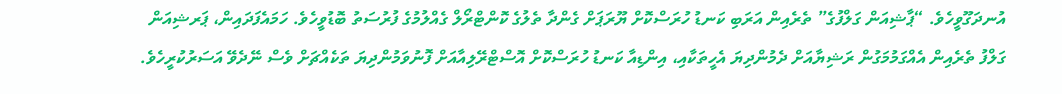އުނދަގޫވީހެވެ. “ޕާޝިއަން ގަލްފުގެ” ތެރެއިން އަރަބި ކަނޑު ހުރަސްކޮށް ޔޫރަޕަށް ގެންދާ ތެލުގެ ކޮންޓްރޯލް ގެއްލުމުގެ ފުރުސަތު ބޮޑުވީހެވެ. ހަމައެފަދައިން، ޕަރޝިއަން ގަލްފު ތެރެއިން އެއްގަމުމަގުން ރަޝިޔާއަށް ދެމުންދިޔަ އެހީތަކާއި، އިންޑިއާ ކަނޑު ހުރަސްކޮށް އޮސްޓްރޭލިއާއަށް ފޮނުވަމުންދިޔަ ތަކެއްޗަށް ވެސް ނޭދެވޭ އަސަރުކުރީހެވެ.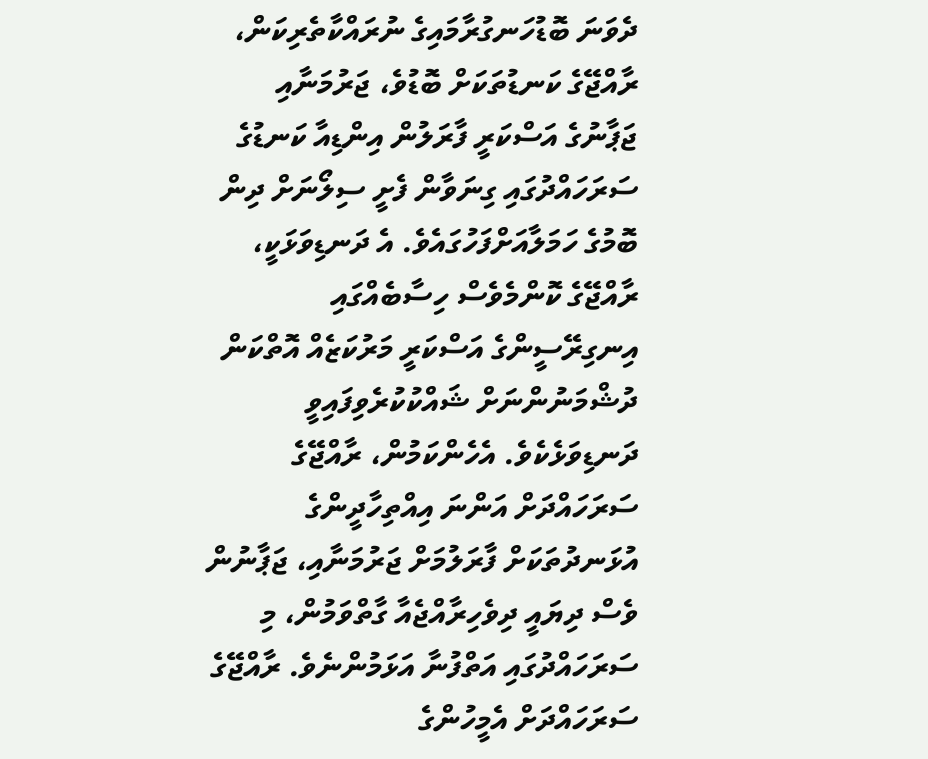ދެވަނަ ބޮޑުހަނގުރާމައިގެ ނުރައްކާތެރިކަން، ރާއްޖޭގެ ކަނޑުތަކަށް ބޮޑުވެ، ޖަރުމަނާއި ޖަޕާނުގެ އަސްކަރީ ފާރަލުން އިންޑިއާ ކަނޑުގެ ސަރަހައްދުގައި ގިނަވާން ފެށީ ސިލޯނަށް ދިން ބޮމުގެ ހަމަލާއަށްފަހުގައެވެ. އެ ދަނޑިވަޅަކީ، ރާއްޖޭގެ ކޮންމެވެސް ހިސާބެއްގައި އިނގިރޭސީންގެ އަސްކަރީ މަރުކަޒެއް އޮތްކަން ދުޝްމަނުންނަށް ޝައްކުކުރެވިފައިވީ ދަނޑިވަޅެކެވެ. އެހެންކަމުން، ރާއްޖޭގެ ސަރަހައްދަށް އަންނަ އިއްތިހާދީންގެ އުޅަނދުތަކަށް ފާރަލުމަށް ޖަރުމަނާއި، ޖަޕާނުން ވެސް ދިޔައީ ދިވެހިރާއްޖެއާ ގާތްވަމުން، މި ސަރަހައްދުގައި އަތްފުނާ އަޅަމުންނެވެ. ރާއްޖޭގެ ސަރަހައްދަށް އެމީހުންގެ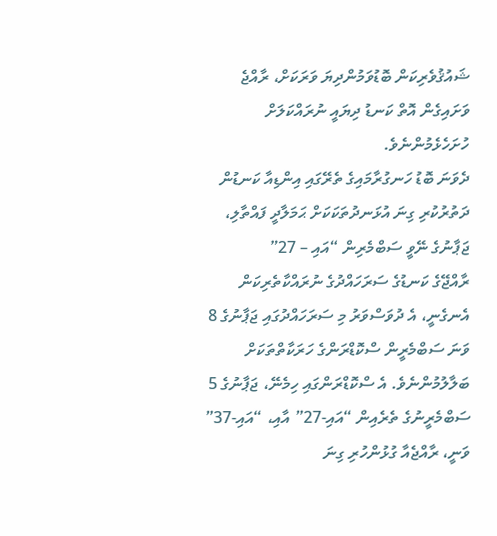ޝައުޤުވެރިކަން ބޮޑުވަމުންދިޔަ ވަރަކަށް، ރާއްޖެ ވަށައިގެން އޮތް ކަނޑު ދިޔައީ ނުރައްކަލަށް ހުށަހެޅެމުންނެވެ.
ދެވަނަ ބޮޑު ހަނގުރާމައިގެ ތެރޭގައި އިންޑިއާ ކަނޑުން ދަތުރުކުރި ގިނަ އުޅަނދުތަކަކަށް ޙަމަލާދީ ފައްތާލި، ޖަޕާނުގެ ނޭވީ ސަބްމެރިން “އައި – 27”
ރާއްޖޭގެ ކަނޑުގެ ސަރަހައްދުގެ ނުރައްކާތެރިކަން އެނގެނީ، އެ ދުވަސްވަރު މި ސަރަހައްދުގައި ޖަޕާނުގެ 8 ވަނަ ސަބްމެރީން ސްކޮޑްރަންގެ ހަރަކާތްތަކަށް ބަލާލުމުންނެވެ. އެ ސްކޮޑްރަންގައި ހިމެނޭ، ޖަޕާނުގެ 5 ސަބްމެރީނުގެ ތެރެއިން “އައި-27” އާއި، “އައި-37” ވަނީ، ރާއްޖެއާ ގުޅުންހުރި ގިނަ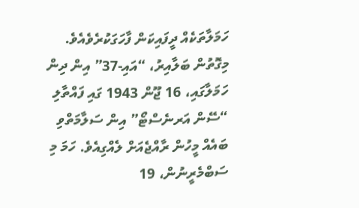ހަމަލާތަކެއް ދީފައިކަން ފާހަގަކުރެވެއެވެ. މިގޮތުން ބަލާއިރު، “އައި-37” އިން ދިން ހަމަލާގައި، 16 ޖޫން 1943 ގައި ފައްތާލި “ސޭން އަރނެސްޓޯ” އިން ސަލާމަތްވި ބައެއް މީހުން ރާއްޖެއަށް ލެއްގިއެވެ. ހަމަ މި ސަބްމެރީނުން، 19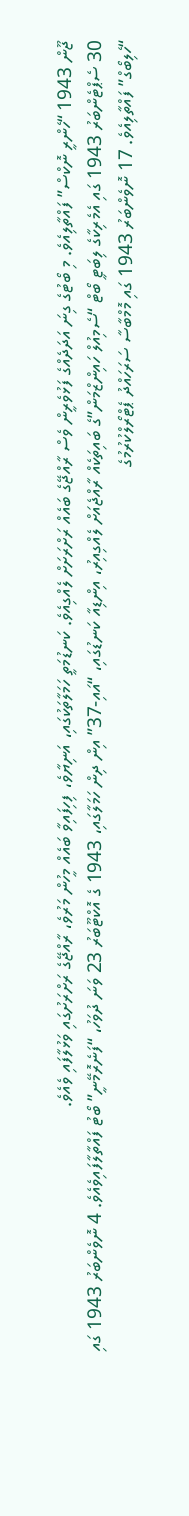ޖޫން 1943 “ހެންރީ ނޮކްސް” ފައްތާލިއެވެ. މި ބޯޓުގެ ގިނަ އަދަދެއްގެ ފަޅުވެރީން ވެސް ރާއްޖޭގެ ބައެއް ރަށްރަށަށް ލެއްގިއެވެ. ކަނޑުމަތީ ހަމަލާތަކުގައި، އަނިޔާވެ، ފިހިފައިވާ ބައެއް މީހުން މަރުވެ، ރާއްޖޭގެ ރަށްރަށުގައި ވަޅުލާފައި ވެއެވެ.
30 ސެޕްޓެންބަރު 1943 ގައި އެމެރިކާގެ ލިބަޓީ ބޯޓް “ސެމިއުލް ހައިންޒްމަން”ގެ ބައިތަކެއް ރާއްޖެއަށް ލެއްގިއިރު، އިންޑިއާ ކަނޑުގައި، “އައި-37” އިން ދިން ހަމަލާގައި، 1943 ގެ އޮކްޓޫބަރު 23 ވަނަ ދުވަހު، “ފަނެރޮމޭނީ” ބޯޓު ފައްތާލާފައިވެއެވެ. 4 ނޮވެންބަރު 1943 ގައި “ހެލިބޯގް” ފައްތާލިއެވެ. 17 ނޮވެންބަރު 1943 ގައި މޮމްބާސާ ސަރަހައްދު ޕެޓްރޯލްކުރުމުގެ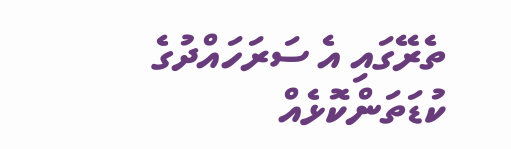ތެރޭގައި އެ ސަރަހައްދުގެ ކުޑަތަންކޮޅެއް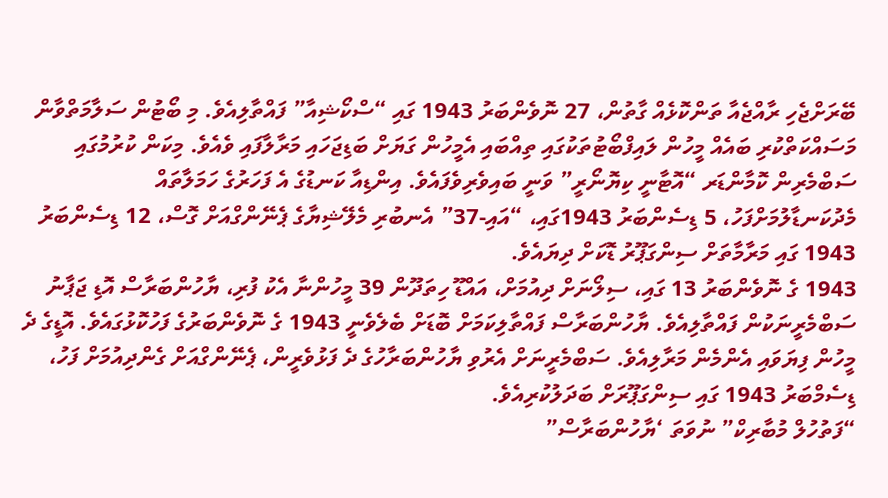ބޭރަށްޖެހި ރާއްޖެއާ ތަންކޮޅެއް ގާތުން، 27 ނޮވެންބަރު 1943 ގައި “ސްކޯޝިއާ” ފައްތާލިއެވެ. މި ބޯޓުން ސަލާމަތްވާން މަސައްކަތްކުރި ބައެއް މީހުން ލައިފްބޯޓުތަކުގައި ތިއްބައި އެމީހުން ގަޔަށް ބަޑިޖަހައި މަރާލާފައި ވެއެވެ. މިކަން ކުރުމުގައި ސަބްމެރިން ކޮމާންޑަރ “އޮޓާނީ ކިޔޮނޯރީ” ވަނީ ބައިވެރިވެފައެވެ. އިންޑިއާ ކަނޑުގެ އެ ފަހަރުގެ ހަމަލާތައް މެދުކަނޑާލުމަށްފަހު، 5 ޑިސެންބަރު 1943ގައި، “އައި-37” އެނބުރި މެލޭޝިޔާގެ ޕެނޭންގްއަށް ގޮސް، 12 ޑިސެންބަރު 1943 ގައި މަރާމާތަށް ސިންގަޕޫރު ޑޮކަށް ދިޔައެވެ.
1943 ގެ ނޮވެންބަރު 13 ގައި، ސިލޯނަށް ދިއުމަށް، އައްޑޫ ހިތަދޫން 39 މީހުންނާ އެކު ފުރި، ޔާހުންބަރާސް އޮޑި ޖަޕާނު ސަބްމެރީނަކުން ފައްތާލިއެވެ. ޔާހުންބަރާސް ފައްތާލިކަމަށް ބޮޑަށް ބެލެވެނީ 1943 ގެ ނޮވެންބަރުގެ ފަހުކޮޅުގައެވެ. އޮޑީގެ ދެ މީހުން ފިޔަވައި އެންމެން މަރާލިއެވެ. ސަބްމެރީނަށް އެރުވި ޔާހުންބަރާހުގެ ދެ ފަޅުވެރީން، ޕެނޭންގްއަށް ގެންދިއުމަށް ފަހު، ޑިސެމްބަރު 1943 ގައި ސިންގަޕޫރަށް ބަދަލުކުރިއެވެ.
“ފަތުހުލް މުބާރިކް” ނުވަތަ ‘ޔާހުންބަރާސް”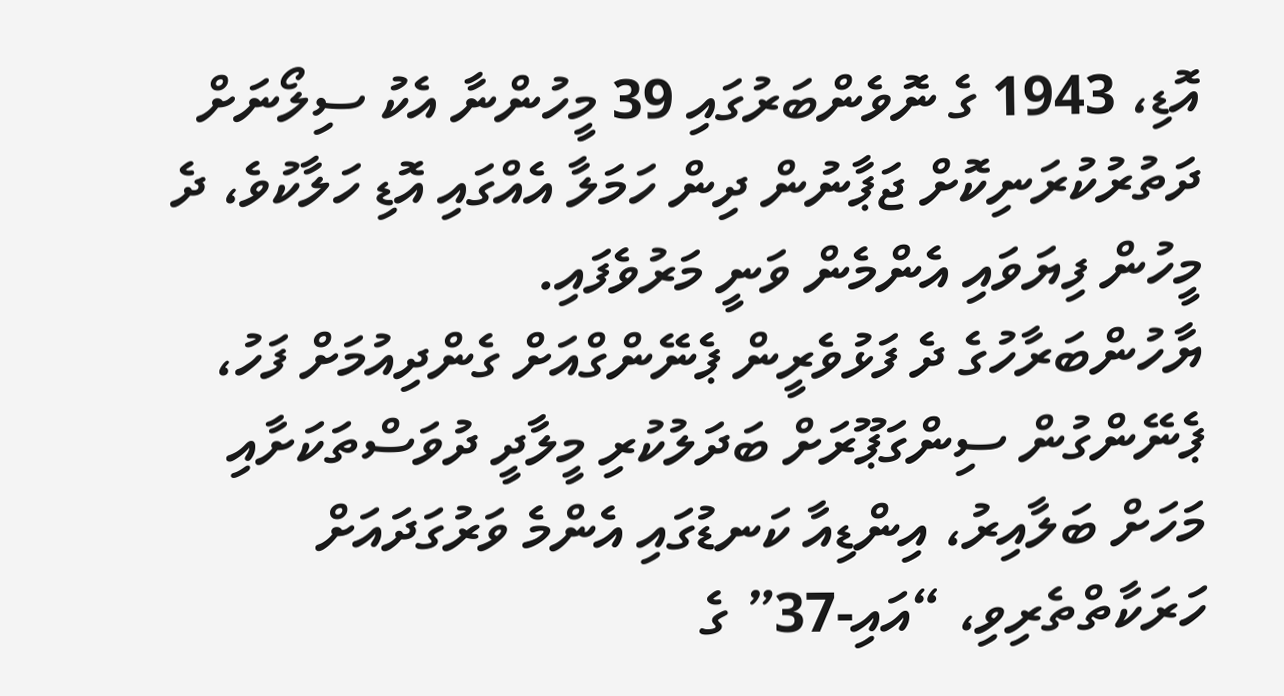އޮޑި، 1943 ގެ ނޮވެންބަރުގައި 39 މީހުންނާ އެކު ސިލޯނަށް ދަތުރުކުރަނިކޮށް ޖަޕާނުން ދިން ހަމަލާ އެއްގައި އޮޑި ހަލާކުވެ، ދެ މީހުން ފިޔަވައި އެންމެން ވަނީ މަރުވެފައި.
ޔާހުންބަރާހުގެ ދެ ފަޅުވެރީން ޕެނޭންގްއަށް ގެންދިއުމަށް ފަހު، ޕެނޭންގުން ސިންގަޕޫރަށް ބަދަލުކުރި މީލާދީ ދުވަސްތަކަށާއި މަހަށް ބަލާއިރު، އިންޑިއާ ކަނޑުގައި އެންމެ ވަރުގަދައަށް ހަރަކާތްތެރިވި، “އައި-37” ގެ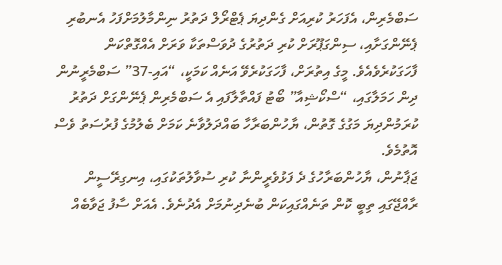ސަބްމެރިން، އެފަހަރު ކުރިއަށް ގެންދިޔަ ޕެޓްރޯލް ދަތުރު ނިންމާލުމަށްފަހު އެނބުރި ޕެނޭންގަށާއި، ސިންގަޕޫރަށް ކުރި ދަތުރުގެ ދުވަސްތަކާ ވަރަށް އެއްގޮތްކަން ފާހަގަކުރެވެއެވެ. މީގެ އިތުރަށް، ފާހަގަކުރެވޭ އަނެއް ކަމަކީ، “އައި-37” ސަބްމެރީނުން ދިން ހަމަލާގައި، “ސްކޯޝިއާ” ބޯޓު ފައްތާލާފައި އެ ސަބްމެރިން ޕެނޭންގަށް ދަތުރު ކުރަމުންދިޔަ މަގުގެ ގޮތުން، ޔާހުންބަރާހާ ބައްދަލުވާނެ ކަމަށް ބެލުމުގެ ފުރުސަތު ވެސް އޮތުމެވެ.
ޖަޕާނުން، ޔާހުންބަރާހުގެ ދެ ފަޅުވެރީންނާ ކުރި ސުވާލުތަކުގައި، އިނގިރޭސީން ރާއްޖޭގައި ތިބީ ކޮން ތަނެއްގައިކަން ބުނެދިނުމަށް އެދުނެވެ. އެއަށް ސާފު ޖަވާބެއް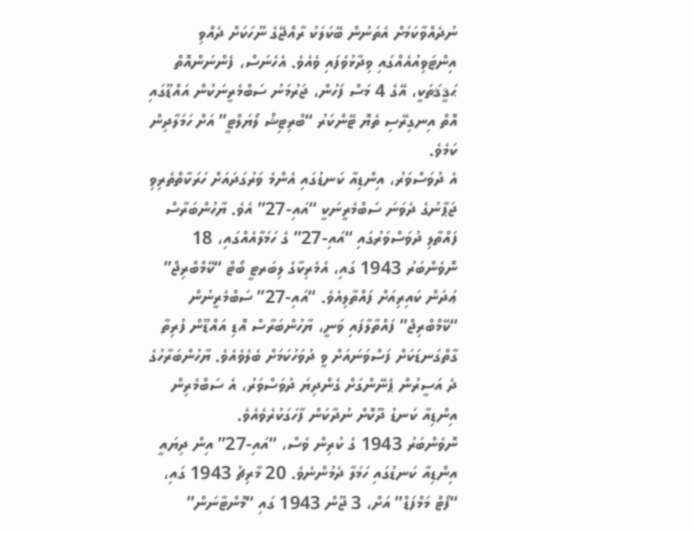ނުދެއްވާކަމަށް އެތަނުން ބޭކަލަކު ރާއްޖޭގެ ނޫހަކަށް ދެއްވި އިންޓަވިއުއެއްގައި ވިދާޅުވެފައި ވެއެވެ. އެހެނަސް، ފެންނަންއޮތް ޙަޤީޤަތަކީ، އޭގެ 4 މަސް ފަހުން، ޖަރުމަނު ސަބްމެރީނަކުން އައްޑޫގައި އޮތް އިނގިރޭސި ތެޔޮ ޓޭންކަރު “ބްރިޓިޝް ލޯޔަލްޓީ” އަށް ހަމަލާދިން ކަމެވެ.
އެ ދުވަސްވަރު، އިންޑިއާ ކަނޑުގައި އެންމެ ވަރުގަދައަށް ހަރަކާތްތެރިވި ޖަޕާނުގެ ދެވަނަ ސަބްމެރީނަކީ “އައި-27” އެވެ. ޔާހުންބަރާސް ފައްތާލި ދުވަސްވަރުގައި “އައި-27” ގެ ހަމަލާއެއްގައި، 18 ނޮވެންބަރު 1943 ގައި، އެމެރިކާގެ ލިބަރޓީ ބޯޓް “ކޭމްބްރިޖް” ޢަދަން ކައިރިއަށް ފައްތާލިއެވެ. “އައި-27” ސަބްމެރީނުން “ކޭމްބްރިޖް” ފައްތާލާފައި ވަނީ، ޔާހުންބަރާސް އޮޑި އައްޑޫން ފުރިތާ ގާތްގަނޑަކަށް ފަސްވަނައަށް ވީ ދުވަހުކަމަށް ބެލެވެއެވެ. ޔާހުންބަރާހުގެ ދެ އަސީރުން ޕެނޭންގަށް ގެންދިޔަ ދުވަސްވަރު، އެ ސަބްމެރިން އިންޑިއާ ކަނޑު ދޫކޮށް ނުދާކަން ފާހަގަކުރެވެއެވެ.
ނޮވެންބަރު 1943 ގެ ކުރިން ވެސް، “އައި-27” އިން ދިޔައީ އިންޑިއާ ކަނޑުގައި ހަމަލާ ދެމުންނެވެ. 20 މާރިޗު 1943 ގައި، “ފޯޓް މަމްފަޑް” އަށް، 3 ޖޫން 1943 ގައި “މޮންޓާނަން”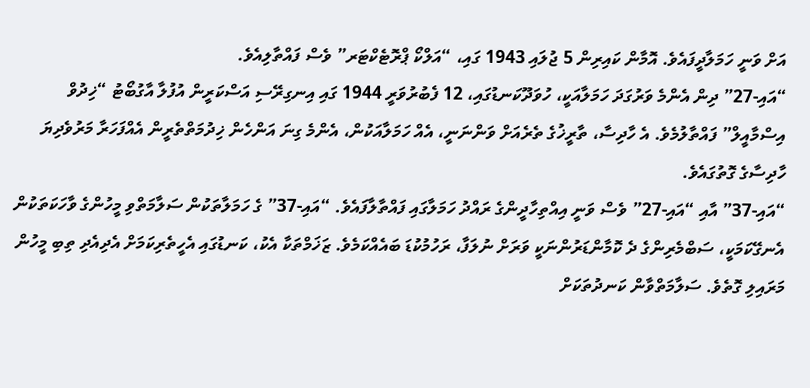އަށް ވަނީ ހަމަލާދީފައެވެ. އޮމާން ކައިރިން 5 ޖުލައި 1943 ގައި، “އަލްކޯ ޕްރޮޓެކްޓަރ” ވެސް ފައްތާލިއެވެ.
“އައި-27” ދިން އެންމެ ވަރުގަދަ ހަމަލާއަކީ، ހުވަދޫކަނޑުގައި، 12 ފެބުރުވަރީ 1944 ގައި އިނގިރޭސި އަސްކަރީން އުފުލާ އާގުބޯޓު “ޚިދުވް އިސްމާއީލް” ފައްތާލުމެވެ. އެ ހާދިސާ، ތާރީޚުގެ ތެރެއަށް ވަންނަނީ، އެއް ހަމަލާއަކުން، އެންމެ ގިނަ އަންހެން ޚިދުމަތްތެރީން އެއްފަހަރާ މަރުވެދިޔަ ހާދިސާގެ ގޮތުގައެވެ.
“އައި-37” އާއި “އައި-27” ވެސް ވަނީ އިއްތިހާދީންގެ ރައްދު ހަމަލާގައި ފައްތާލާފައެވެ. “އައި-37” ގެ ހަމަލާތަކުން ސަލާމަތްވި މީހުންގެ ވާހަކަތަކުން އެނގޭކަމަކީ، ސަބްމެރިންގެ ދެ ކޮމާންޑަރުންނަކީ ވަރަށް ނުލަފާ، ރަހުމުކުޑަ ބައެއްކަމެވެ. ޒަޚަމްތަކާ އެކު، ކަނޑުގައި އެހީތެރިކަމަށް އެދިއެދި ތިބި މީހުން މަރައިލި ގޮތެވެ. ސަލާމަތްވާން ކަނދުތަކަށް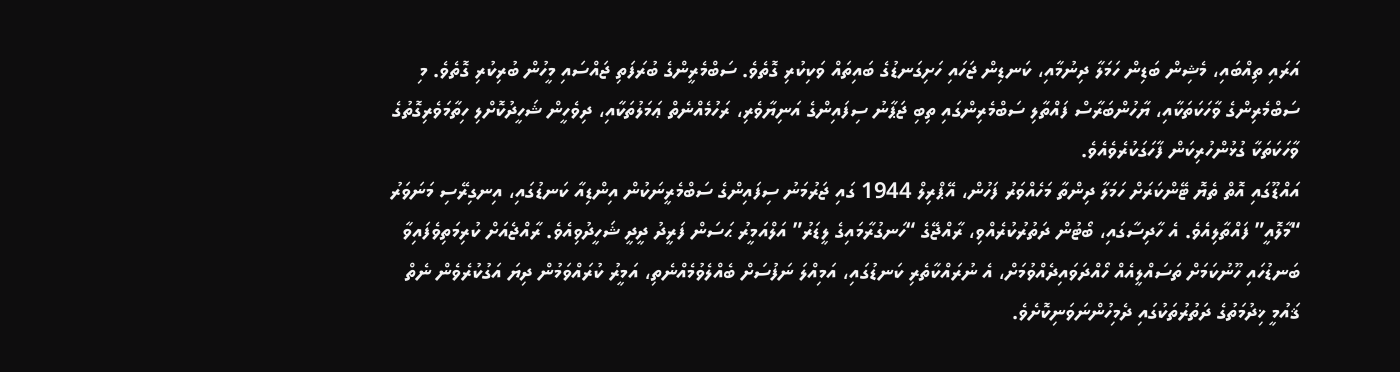އަރައި ތިއްބައި، މެޝިން ބަޑިން ހަމަލާ ދިނުމާއި، ކަނޑިން ޖަހައި ހަށިގަނޑުގެ ބައިތައް ވަކިކުރި ގޮތެވެ. ސަބްމެރީންގެ ބުރަފަތި ޖައްސައި މީހުން ބުރިކުރި ގޮތެވެ. މި ސަބްމެރިންގެ ވާހަކަތަކާއި، ޔާހުންބަރާސް ފައްތާލި ސަބްމެރިންގައި ތިބި ޖަޕާނު ސިފައިންގެ އަނިޔާވެރި، ރަހުމެއްނެތް ޢަމަލުތަކާއި، ދިވެހީން ޝަހީދުކޮށްލި ހިތާމަވެރިގޮތުގެ ވާހަކަތަކާ ގުޅުންހުރިކަން ފާހަގަކުރެވެއެވެ.
އައްޑޫގައި އޮތް ތެޔޮ ޓޭންކަރަށް ހަމަލާ ދިންތާ މަހެއްވަރު ފަހުން، އޭޕްރިލް 1944 ގައި ޖަރުމަނު ސިފައިންގެ ސަބްމެރީނަކުން އިންޑިއާ ކަނޑުގައި، އިނގިރޭސި މަނަވަރު “މާލޮއީ” ފައްތާލިއެވެ. އެ ހާދިސާގައި، ބޯޓުން ދަތުރުކުރެއްވި، ރާއްޖޭގެ “ހަނގުރާމައިގެ ލީޑަރު” އަލްއަމީރު ޙަސަން ފަރީދު ދީދީ ޝަހީދުވިއެވެ. ރާއްޖެއަށް ކުރިމަތިވެފައިވާ ބަނޑުހައި ހޫނުކަމަށް ތަސައްލީއެއް ހޯއްދަވައިދެއްވުމަށް، އެ ނުރައްކާތެރި ކަނޑުގައި، އަމިއްލަ ނަފުސަށް ބެއްލެވުމެއްނެތި، އަމީރު ކުރައްވަމުން ދިޔަ އަގުކުރެވެން ނެތް ޤައުމީ ޚިދުމަތުގެ ދަތުރުތަކުގައި ދެމިހުންނަވަނިކޮށެވެ.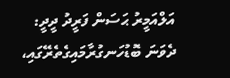އަލްއަމީރު ޙަސަން ފަރީދު ދީދީ: ދެވަނަ ބޮޑުހަނގުރާމައިގެތެރޭގައި،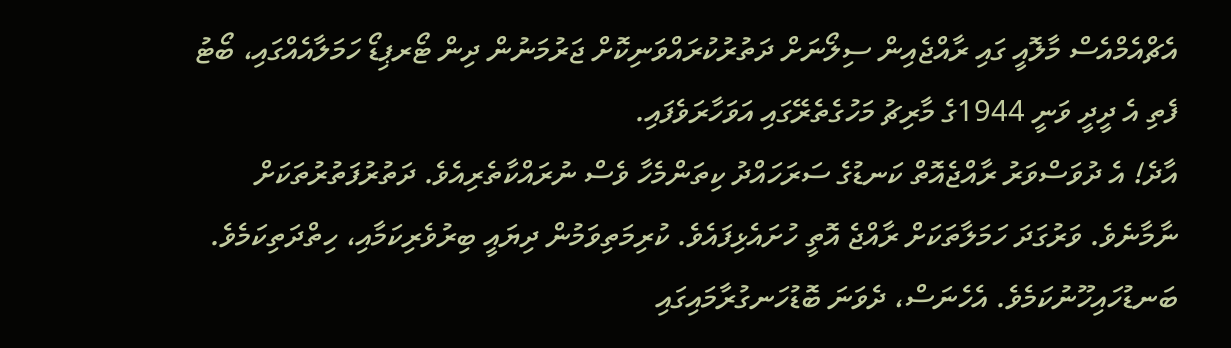އެޗްއެމްއެސް މާލޮއީ ގައި ރާއްޖެއިން ސިލޯނަށް ދަތުރުކުރައްވަނިކޮށް ޖަރުމަނުން ދިން ޓޯރޕިޑޯ ހަމަލާއެއްގައި، ބޯޓު ފެތި އެ ދީދީ ވަނީ 1944ގެ މާރިޗު މަހުގެތެރޭގައި އަވަހާރަވެފައި.
އާދެ! އެ ދުވަސްވަރު ރާއްޖެއޮތް ކަނޑުގެ ސަރަހައްދު ކިތަންމެހާ ވެސް ނުރައްކާތެރިއެވެ. ދަތުރުފަތުރުތަކަށް ނާމާނެވެ. ވަރުގަދަ ހަމަލާތަކަށް ރާއްޖެ އޮތީ ހުށައެޅިފައެވެ. ކުރިމަތިވަމުން ދިޔައީ ބިރުވެރިކަމާއި، ހިތްދަތިކަމެވެ. ބަނޑުހައިހޫނުކަމެވެ. އެހެނަސް، ދެވަނަ ބޮޑުހަނގުރާމައިގައި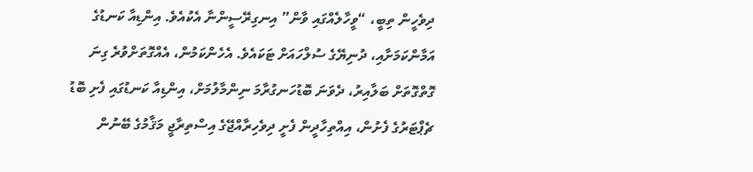ދިވެހީން ތިބީ، “ވީހާލެއްގައި ވާން” އިނގިރޭސީންނާ އެކުއެވެ. އިންޑިއާ ކަނޑުގެ އަމާންކަމަށާއި، ދުނިޔޭގެ ސުލްހައަށް ޓަކައެވެ. އެހެންކަމުން، އެއްގޮތަށްވުރެ ގިނަ ގޮތްގޮތަށް ބަލާއިރު، ދެވަނަ ބޮޑުހަނގުރާމަ ނިންމާލުމަށް، އިންޑިއާ ކަނޑުގައި ފެށި ބޮޑު ޗެޕްޓަރުގެ ފެށުން، އިއްތިހާދީން ފެށީ ދިވެހިރާއްޖޭގެ އިސްތިރާޖީ މަޤާމުގެ ބޭނުން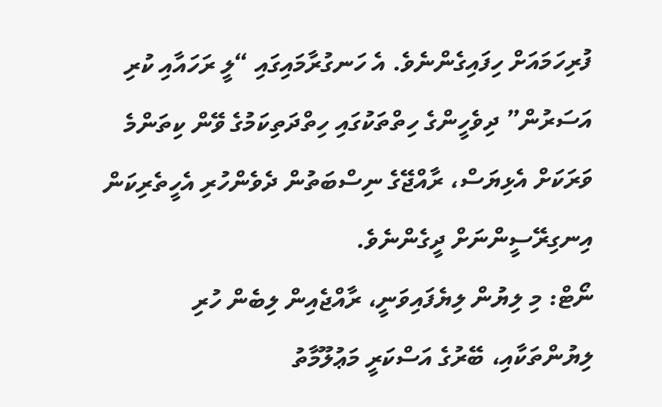ފުރިހަމައަށް ހިފައިގެންނެވެ. އެ ހަނގުރާމައިގައި “ލީ ރަހައާއި ކުރި އަސަރުން” ދިވެހީންގެ ހިތްތަކުގައި ހިތްދަތިކަމުގެ ވޭން ކިތަންމެ ވަރަކަށް އެޅިޔަސް، ރާއްޖޭގެ ނިސްބަތުން ދެވެންހުރި އެހީތެރިކަން އިނގިރޭސީންނަށް ދީގެންނެވެ.
ނޯޓް: މި ލިޔުން ލިޔެފައިވަނީ، ރާއްޖެއިން ލިބެން ހުރި ލިޔުންތަކާއި، ބޭރުގެ އަސްކަރީ މަޢުލޫމާތު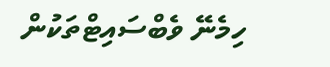ހިމެނޭ ވެބްސައިޓްތަކުން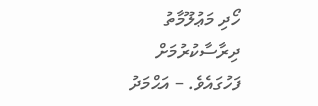ހޯދި މަޢުލޫމާތު ދިރާސާކުރުމަށް ފަހުގައެވެ. – އަޙްމަދު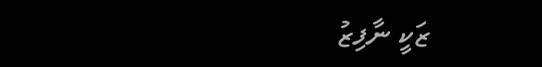ޒަކީ ނާފިޒު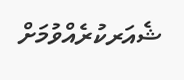ޝެއަރކުރެއްވުމަށް